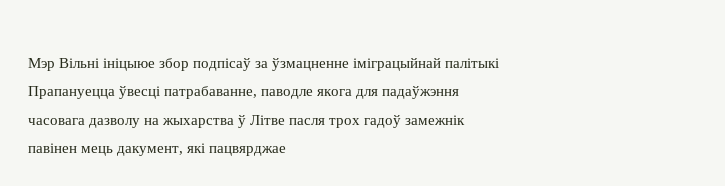Мэр Вільні ініцыюе збор подпісаў за ўзмацненне іміграцыйнай палітыкі
Прапануецца ўвесці патрабаванне, паводле якога для падаўжэння часовага дазволу на жыхарства ў Літве пасля трох гадоў замежнік павінен мець дакумент, які пацвярджае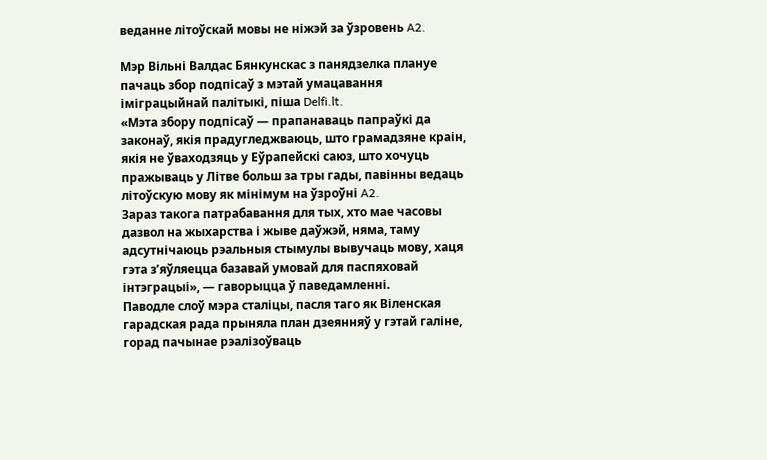веданне літоўскай мовы не ніжэй за ўзровень A2.

Мэр Вільні Валдас Бянкунскас з панядзелка плануе пачаць збор подпісаў з мэтай умацавання іміграцыйнай палітыкі, піша Delfi.lt.
«Мэта збору подпісаў — прапанаваць папраўкі да законаў, якія прадугледжваюць, што грамадзяне краін, якія не ўваходзяць у Еўрапейскі саюз, што хочуць пражываць у Літве больш за тры гады, павінны ведаць літоўскую мову як мінімум на ўзроўні A2.
Зараз такога патрабавання для тых, хто мае часовы дазвол на жыхарства і жыве даўжэй, няма, таму адсутнічаюць рэальныя стымулы вывучаць мову, хаця гэта з’яўляецца базавай умовай для паспяховай інтэграцыі», — гаворыцца ў паведамленні.
Паводле слоў мэра сталіцы, пасля таго як Віленская гарадская рада прыняла план дзеянняў у гэтай галіне, горад пачынае рэалізоўваць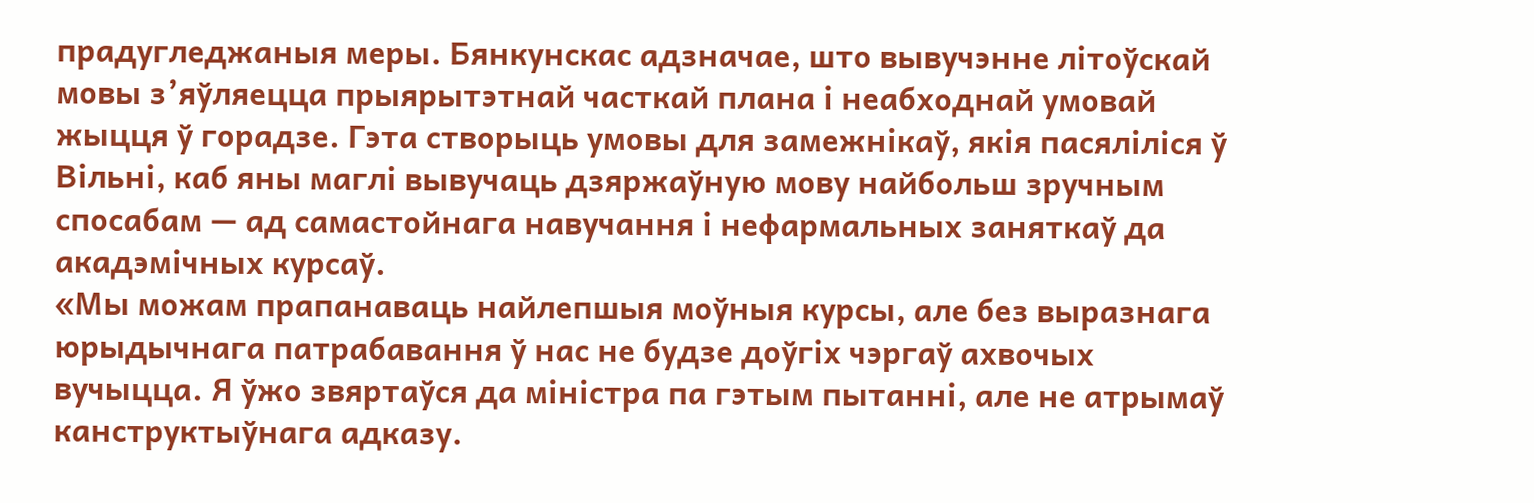прадугледжаныя меры. Бянкунскас адзначае, што вывучэнне літоўскай мовы з’яўляецца прыярытэтнай часткай плана і неабходнай умовай жыцця ў горадзе. Гэта створыць умовы для замежнікаў, якія пасяліліся ў Вільні, каб яны маглі вывучаць дзяржаўную мову найбольш зручным спосабам — ад самастойнага навучання і нефармальных заняткаў да акадэмічных курсаў.
«Мы можам прапанаваць найлепшыя моўныя курсы, але без выразнага юрыдычнага патрабавання ў нас не будзе доўгіх чэргаў ахвочых вучыцца. Я ўжо звяртаўся да міністра па гэтым пытанні, але не атрымаў канструктыўнага адказу.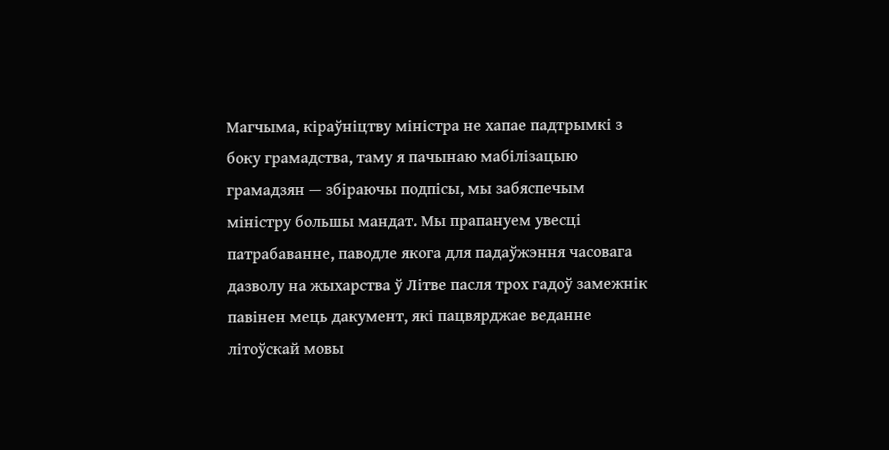Магчыма, кіраўніцтву міністра не хапае падтрымкі з боку грамадства, таму я пачынаю мабілізацыю грамадзян — збіраючы подпісы, мы забяспечым міністру большы мандат. Мы прапануем увесці патрабаванне, паводле якога для падаўжэння часовага дазволу на жыхарства ў Літве пасля трох гадоў замежнік павінен мець дакумент, які пацвярджае веданне літоўскай мовы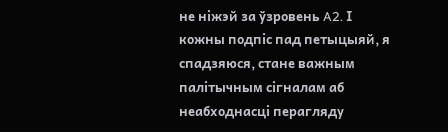не ніжэй за ўзровень A2. І кожны подпіс пад петыцыяй, я спадзяюся, стане важным палітычным сігналам аб неабходнасці перагляду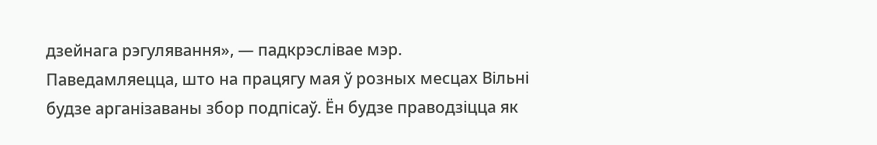дзейнага рэгулявання», — падкрэслівае мэр.
Паведамляецца, што на працягу мая ў розных месцах Вільні будзе арганізаваны збор подпісаў. Ён будзе праводзіцца як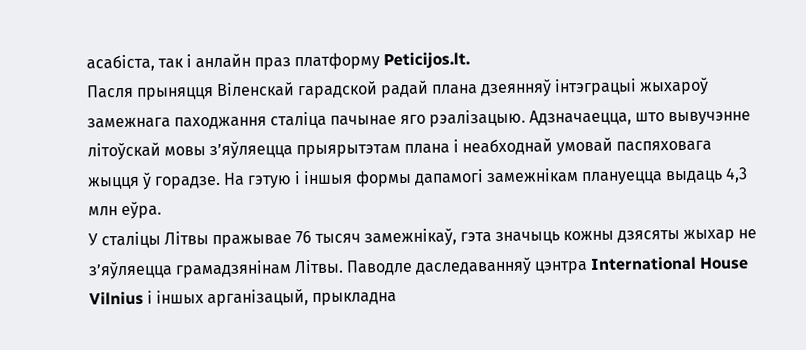асабіста, так і анлайн праз платформу Peticijos.lt.
Пасля прыняцця Віленскай гарадской радай плана дзеянняў інтэграцыі жыхароў замежнага паходжання сталіца пачынае яго рэалізацыю. Адзначаецца, што вывучэнне літоўскай мовы з’яўляецца прыярытэтам плана і неабходнай умовай паспяховага жыцця ў горадзе. На гэтую і іншыя формы дапамогі замежнікам плануецца выдаць 4,3 млн еўра.
У сталіцы Літвы пражывае 76 тысяч замежнікаў, гэта значыць кожны дзясяты жыхар не з’яўляецца грамадзянінам Літвы. Паводле даследаванняў цэнтра International House Vilnius і іншых арганізацый, прыкладна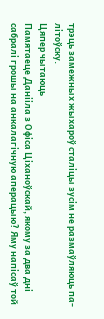трэць замежных жыхароў сталіцы зусім не размаўляюць па-літоўску.
Цяпер чытаюць
Памятаеце Данііла з Офіса Ціханоўскай, якому за два дні сабралі грошы на анкалагічную аперацыю? Яму напісаў той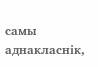самы аднакласнік,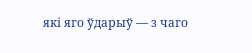які яго ўдарыў — з чаго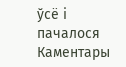ўсё і пачалося
Каментары